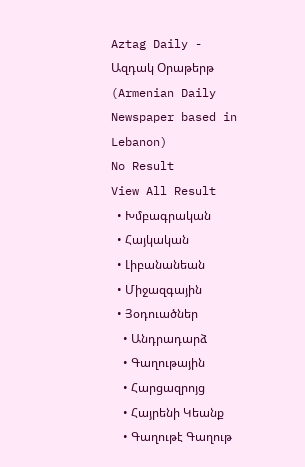Aztag Daily - Ազդակ Օրաթերթ (Armenian Daily Newspaper based in Lebanon)
No Result
View All Result
  • Խմբագրական
  • Հայկական
  • Լիբանանեան
  • Միջազգային
  • Յօդուածներ
    • Անդրադարձ
    • Գաղութային
    • Հարցազրոյց
    • Հայրենի Կեանք
    • Գաղութէ Գաղութ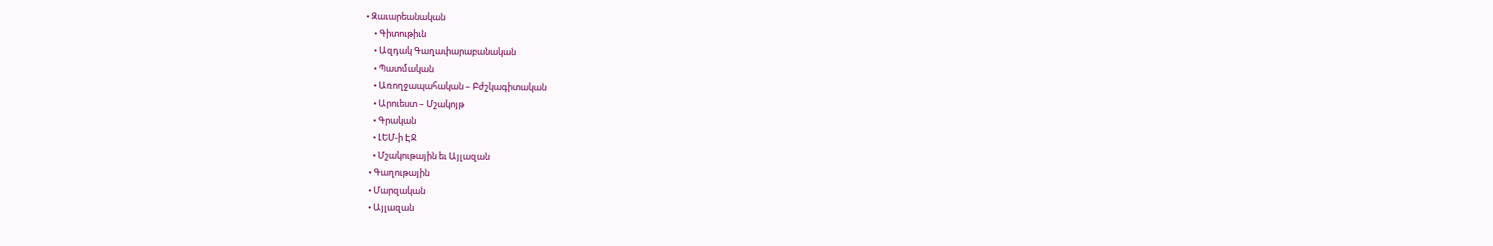• Զաւարեանական
    • Գիտութիւն
    • Ազդակ Գաղափարաբանական
    • Պատմական
    • Առողջապահական – Բժշկագիտական
    • Արուեստ – Մշակոյթ
    • Գրական
    • ԼԵՄ-ի ԷՋ
    • Մշակութային եւ Այլազան
  • Գաղութային
  • Մարզական
  • Այլազան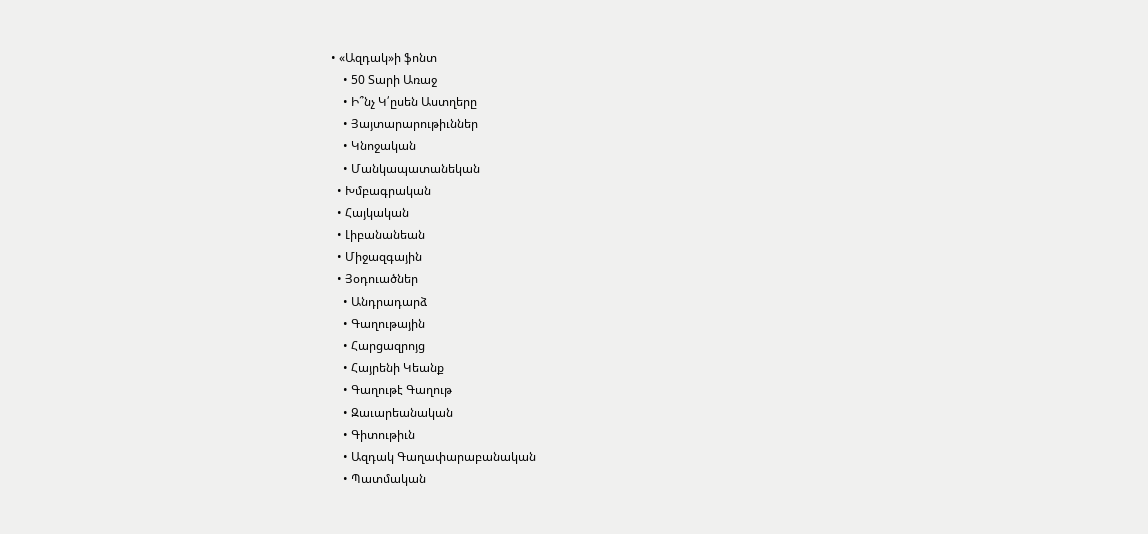• «Ազդակ»ի ֆոնտ
    • 50 Տարի Առաջ
    • Ի՞նչ Կ՛ըսեն Աստղերը
    • Յայտարարութիւններ
    • Կնոջական
    • Մանկապատանեկան
  • Խմբագրական
  • Հայկական
  • Լիբանանեան
  • Միջազգային
  • Յօդուածներ
    • Անդրադարձ
    • Գաղութային
    • Հարցազրոյց
    • Հայրենի Կեանք
    • Գաղութէ Գաղութ
    • Զաւարեանական
    • Գիտութիւն
    • Ազդակ Գաղափարաբանական
    • Պատմական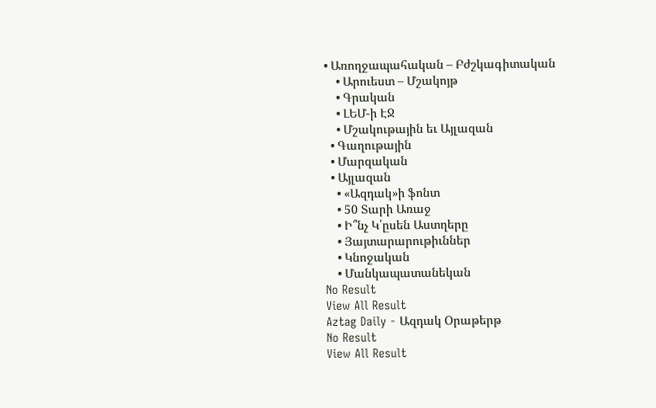• Առողջապահական – Բժշկագիտական
    • Արուեստ – Մշակոյթ
    • Գրական
    • ԼԵՄ-ի ԷՋ
    • Մշակութային եւ Այլազան
  • Գաղութային
  • Մարզական
  • Այլազան
    • «Ազդակ»ի ֆոնտ
    • 50 Տարի Առաջ
    • Ի՞նչ Կ՛ըսեն Աստղերը
    • Յայտարարութիւններ
    • Կնոջական
    • Մանկապատանեկան
No Result
View All Result
Aztag Daily - Ազդակ Օրաթերթ
No Result
View All Result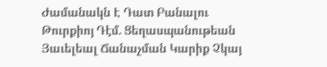Ժամանակն Է Դատ Բանալու Թուրքիոյ Դէմ. Ցեղասպանութեան Յաւելեալ Ճանաչման Կարիք Չկայ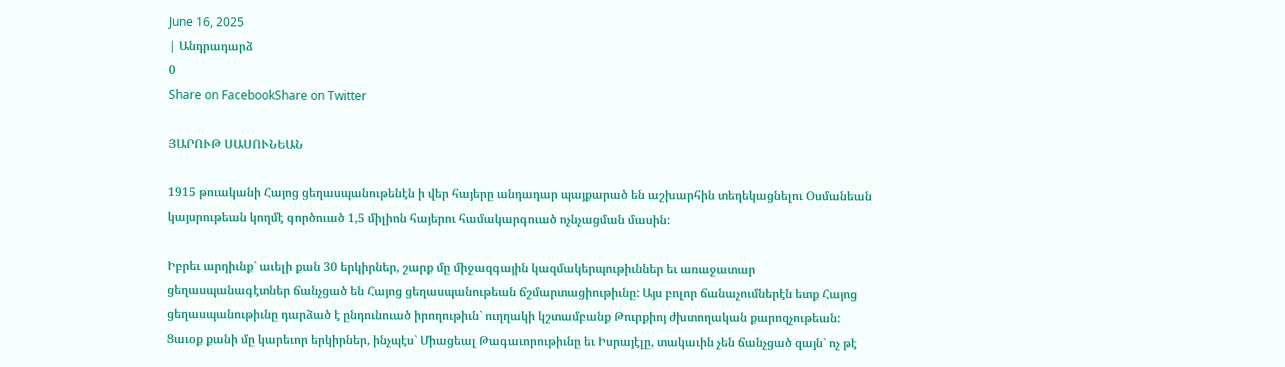June 16, 2025
| Անդրադարձ
0
Share on FacebookShare on Twitter

ՅԱՐՈՒԹ ՍԱՍՈՒՆԵԱՆ

1915 թուականի Հայոց ցեղասպանութենէն ի վեր հայերը անդադար պայքարած են աշխարհին տեղեկացնելու Օսմանեան կայսրութեան կողմէ գործուած 1,5 միլիոն հայերու համակարգուած ոչնչացման մասին:

Իբրեւ արդիւնք` աւելի քան 30 երկիրներ, շարք մը միջազգային կազմակերպութիւններ եւ առաջատար ցեղասպանագէտներ ճանչցած են Հայոց ցեղասպանութեան ճշմարտացիութիւնը: Այս բոլոր ճանաչումներէն ետք Հայոց ցեղասպանութիւնը դարձած է ընդունուած իրողութիւն` ուղղակի կշտամբանք Թուրքիոյ ժխտողական քարոզչութեան: Ցաւօք քանի մը կարեւոր երկիրներ, ինչպէս` Միացեալ Թագաւորութիւնը եւ Իսրայէլը, տակաւին չեն ճանչցած զայն` ոչ թէ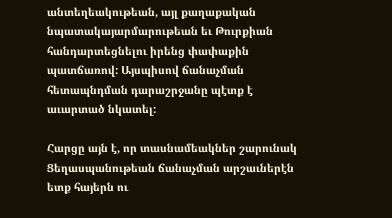անտեղեակութեան, այլ քաղաքական նպատակայարմարութեան եւ Թուրքիան հանդարտեցնելու իրենց փափաքին պատճառով: Այսպիսով ճանաչման հետապնդման դարաշրջանը պէտք է աւարտած նկատել:

Հարցը այն է, որ տասնամեակներ շարունակ Ցեղասպանութեան ճանաչման արշաւներէն ետք հայերն ու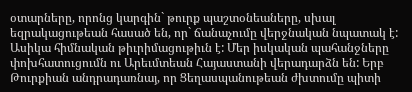օտարները, որոնց կարգին` թուրք պաշտօնեաները, սխալ եզրակացութեան հասած են, որ` ճանաչումը վերջնական նպատակ է: Ասիկա հիմնական թիւրիմացութիւն է: Մեր իսկական պահանջները փոխհատուցումն ու Արեւմտեան Հայաստանի վերադարձն են: Երբ Թուրքիան անդրադառնայ, որ Ցեղասպանութեան ժխտումը պիտի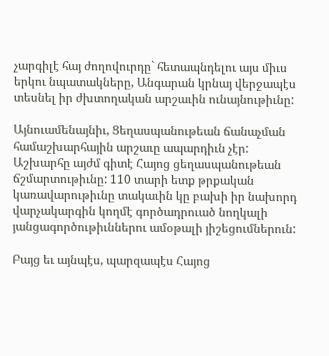չարգիլէ հայ ժողովուրդը` հետապնդելու այս միւս երկու նպատակները, Անգարան կրնայ վերջապէս տեսնել իր ժխտողական արշաւին ունայնութիւնը:

Այնուամենայնիւ, Ցեղասպանութեան ճանաչման համաշխարհային արշաւը ապարդիւն չէր: Աշխարհը այժմ գիտէ Հայոց ցեղասպանութեան ճշմարտութիւնը: 110 տարի ետք թրքական կառավարութիւնը տակաւին կը բախի իր նախորդ վարչակարգին կողմէ գործադրուած նողկալի յանցագործութիւններու ամօթալի յիշեցումներուն:

Բայց եւ այնպէս, պարզապէս Հայոց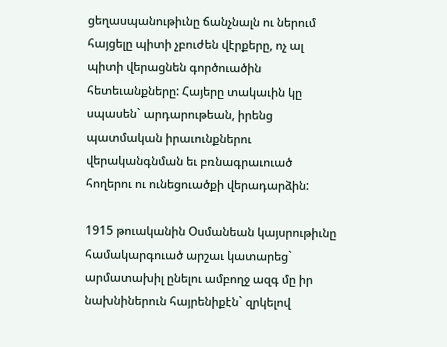ցեղասպանութիւնը ճանչնալն ու ներում հայցելը պիտի չբուժեն վէրքերը, ոչ ալ պիտի վերացնեն գործուածին հետեւանքները: Հայերը տակաւին կը սպասեն` արդարութեան, իրենց պատմական իրաւունքներու վերականգնման եւ բռնագրաւուած հողերու ու ունեցուածքի վերադարձին:

1915 թուականին Օսմանեան կայսրութիւնը համակարգուած արշաւ կատարեց` արմատախիլ ընելու ամբողջ ազգ մը իր նախնիներուն հայրենիքէն` զրկելով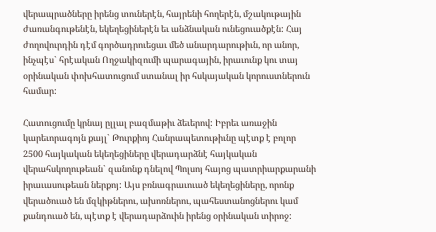վերապրածները իրենց տուներէն, հայրենի հողերէն, մշակութային ժառանգութենէն, եկեղեցիներէն եւ անձնական ունեցուածքէն: Հայ ժողովուրդին դէմ գործադրուեցաւ մեծ անարդարութիւն, որ անոր, ինչպէս` հրէական Ողջակիզումի պարագային, իրաւունք կու տայ օրինական փոխհատուցում ստանալ իր հսկայական կորուստներուն համար:

Հատուցումը կրնայ ըլլալ բազմաթիւ ձեւերով: Իբրեւ առաջին կարեւորագոյն քայլ` Թուրքիոյ Հանրապետութիւնը պէտք է բոլոր 2500 հայկական եկեղեցիները վերադարձնէ հայկական վերահսկողութեան` զանոնք դնելով Պոլսոյ հայոց պատրիարքարանի իրաւասութեան ներքոյ: Այս բռնագրաւուած եկեղեցիները, որոնք վերածուած են մզկիթներու, ախոռներու, պահեստանոցներու կամ քանդուած են, պէտք է վերադարձուին իրենց օրինական տիրոջ: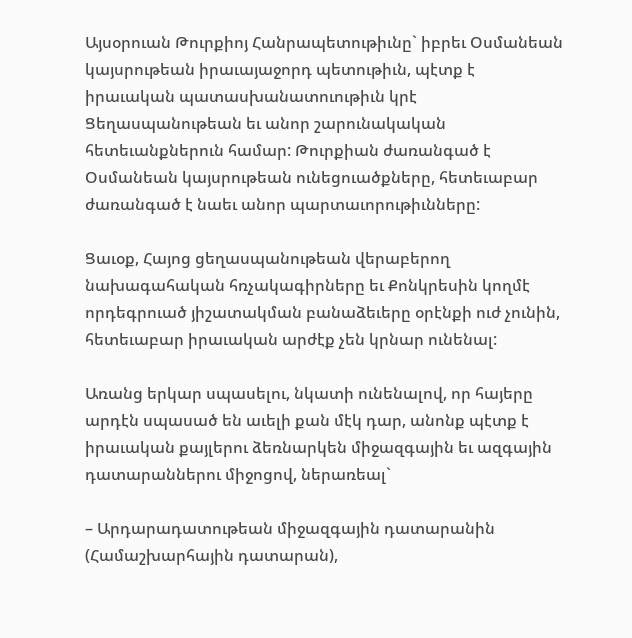Այսօրուան Թուրքիոյ Հանրապետութիւնը` իբրեւ Օսմանեան կայսրութեան իրաւայաջորդ պետութիւն, պէտք է իրաւական պատասխանատուութիւն կրէ Ցեղասպանութեան եւ անոր շարունակական հետեւանքներուն համար: Թուրքիան ժառանգած է Օսմանեան կայսրութեան ունեցուածքները, հետեւաբար ժառանգած է նաեւ անոր պարտաւորութիւնները:

Ցաւօք, Հայոց ցեղասպանութեան վերաբերող նախագահական հռչակագիրները եւ Քոնկրեսին կողմէ որդեգրուած յիշատակման բանաձեւերը օրէնքի ուժ չունին, հետեւաբար իրաւական արժէք չեն կրնար ունենալ:

Առանց երկար սպասելու, նկատի ունենալով, որ հայերը արդէն սպասած են աւելի քան մէկ դար, անոնք պէտք է իրաւական քայլերու ձեռնարկեն միջազգային եւ ազգային դատարաններու միջոցով, ներառեալ`

– Արդարադատութեան միջազգային դատարանին (Համաշխարհային դատարան),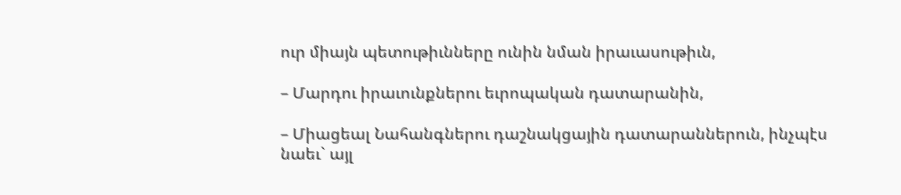ուր միայն պետութիւնները ունին նման իրաւասութիւն,

– Մարդու իրաւունքներու եւրոպական դատարանին,

– Միացեալ Նահանգներու դաշնակցային դատարաններուն, ինչպէս նաեւ` այլ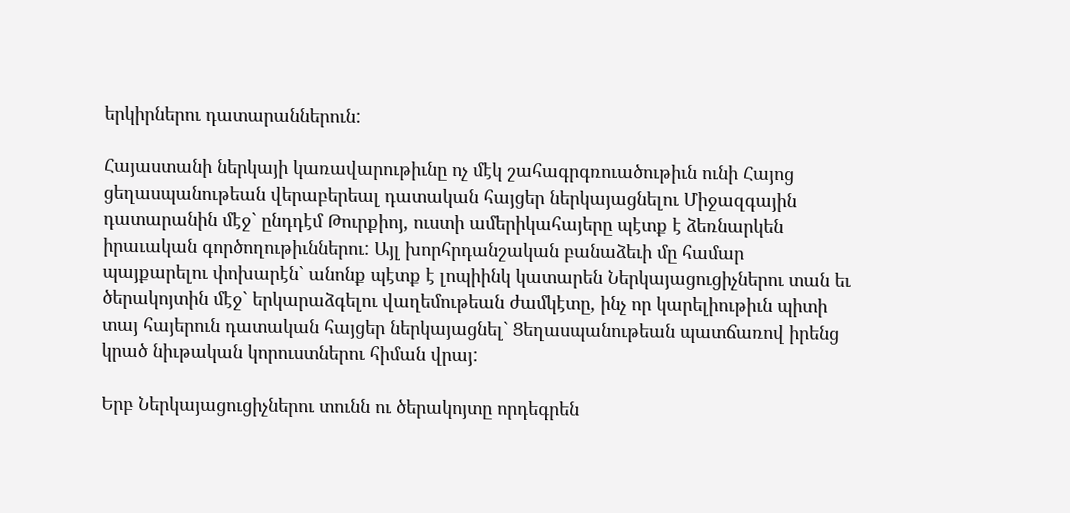երկիրներու դատարաններուն:

Հայաստանի ներկայի կառավարութիւնը ոչ մէկ շահագրգռուածութիւն ունի Հայոց ցեղասպանութեան վերաբերեալ դատական հայցեր ներկայացնելու Միջազգային դատարանին մէջ` ընդդէմ Թուրքիոյ, ուստի ամերիկահայերը պէտք է ձեռնարկեն իրաւական գործողութիւններու: Այլ խորհրդանշական բանաձեւի մը համար պայքարելու փոխարէն` անոնք պէտք է լոպիինկ կատարեն Ներկայացուցիչներու տան եւ ծերակոյտին մէջ` երկարաձգելու վաղեմութեան ժամկէտը, ինչ որ կարելիութիւն պիտի տայ հայերուն դատական հայցեր ներկայացնել` Ցեղասպանութեան պատճառով իրենց կրած նիւթական կորուստներու հիման վրայ:

Երբ Ներկայացուցիչներու տունն ու ծերակոյտը որդեգրեն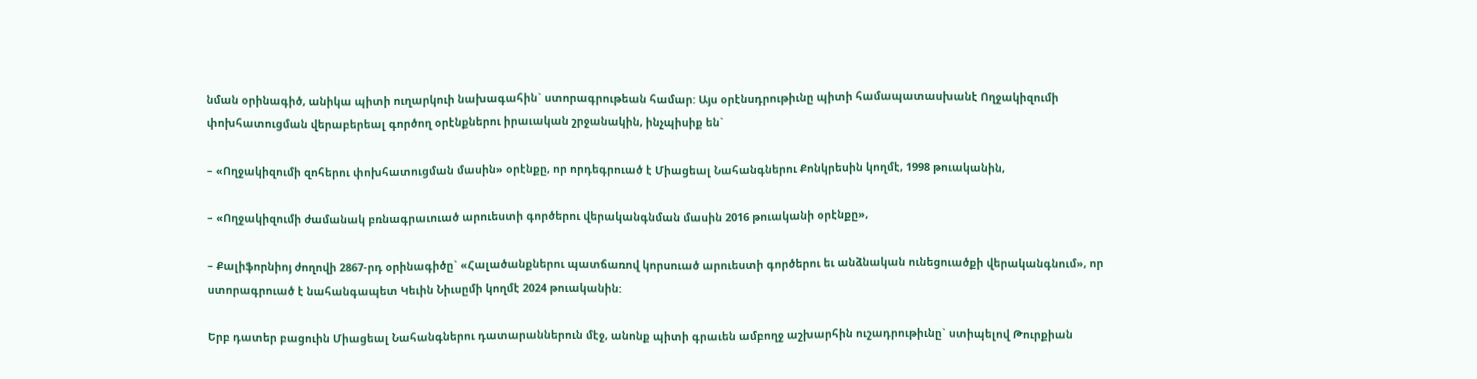նման օրինագիծ, անիկա պիտի ուղարկուի նախագահին` ստորագրութեան համար: Այս օրէնսդրութիւնը պիտի համապատասխանէ Ողջակիզումի փոխհատուցման վերաբերեալ գործող օրէնքներու իրաւական շրջանակին, ինչպիսիք են`

– «Ողջակիզումի զոհերու փոխհատուցման մասին» օրէնքը, որ որդեգրուած է Միացեալ Նահանգներու Քոնկրեսին կողմէ, 1998 թուականին,

– «Ողջակիզումի ժամանակ բռնագրաւուած արուեստի գործերու վերականգնման մասին 2016 թուականի օրէնքը»,

– Քալիֆորնիոյ ժողովի 2867-րդ օրինագիծը` «Հալածանքներու պատճառով կորսուած արուեստի գործերու եւ անձնական ունեցուածքի վերականգնում», որ ստորագրուած է նահանգապետ Կեւին Նիւսըմի կողմէ 2024 թուականին:

Երբ դատեր բացուին Միացեալ Նահանգներու դատարաններուն մէջ, անոնք պիտի գրաւեն ամբողջ աշխարհին ուշադրութիւնը` ստիպելով Թուրքիան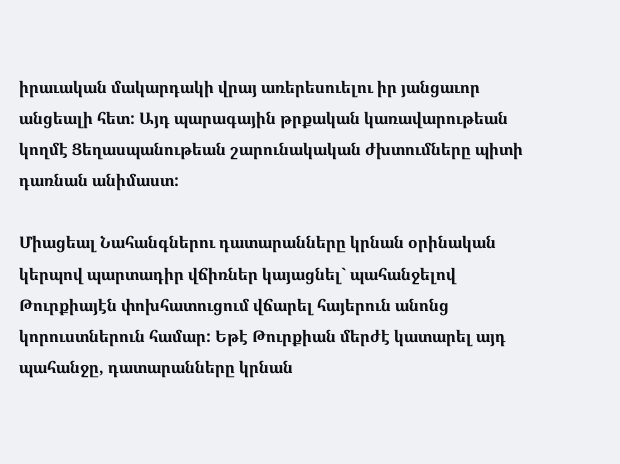իրաւական մակարդակի վրայ առերեսուելու իր յանցաւոր անցեալի հետ: Այդ պարագային թրքական կառավարութեան կողմէ Ցեղասպանութեան շարունակական ժխտումները պիտի դառնան անիմաստ:

Միացեալ Նահանգներու դատարանները կրնան օրինական կերպով պարտադիր վճիռներ կայացնել` պահանջելով Թուրքիայէն փոխհատուցում վճարել հայերուն անոնց կորուստներուն համար: Եթէ Թուրքիան մերժէ կատարել այդ պահանջը, դատարանները կրնան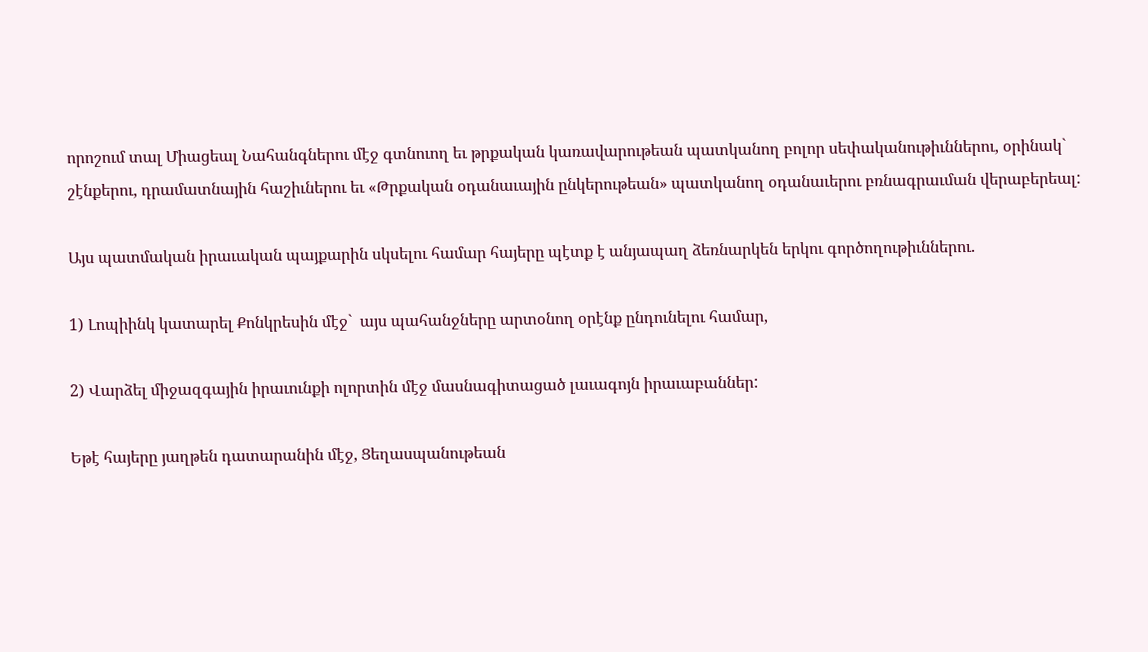որոշում տալ Միացեալ Նահանգներու մէջ գտնուող եւ թրքական կառավարութեան պատկանող բոլոր սեփականութիւններու, օրինակ` շէնքերու, դրամատնային հաշիւներու եւ «Թրքական օդանաւային ընկերութեան» պատկանող օդանաւերու բռնագրաւման վերաբերեալ:

Այս պատմական իրաւական պայքարին սկսելու համար հայերը պէտք է անյապաղ ձեռնարկեն երկու գործողութիւններու.

1) Լոպիինկ կատարել Քոնկրեսին մէջ`  այս պահանջները արտօնող օրէնք ընդունելու համար,

2) Վարձել միջազգային իրաւունքի ոլորտին մէջ մասնագիտացած լաւագոյն իրաւաբաններ:

Եթէ հայերը յաղթեն դատարանին մէջ, Ցեղասպանութեան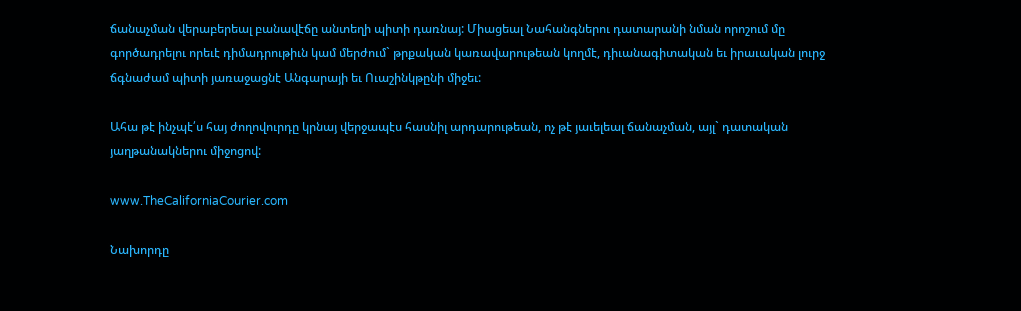ճանաչման վերաբերեալ բանավէճը անտեղի պիտի դառնայ: Միացեալ Նահանգներու դատարանի նման որոշում մը գործադրելու որեւէ դիմադրութիւն կամ մերժում` թրքական կառավարութեան կողմէ, դիւանագիտական եւ իրաւական լուրջ ճգնաժամ պիտի յառաջացնէ Անգարայի եւ Ուաշինկթընի միջեւ:

Ահա թէ ինչպէ՛ս հայ ժողովուրդը կրնայ վերջապէս հասնիլ արդարութեան, ոչ թէ յաւելեալ ճանաչման, այլ` դատական յաղթանակներու միջոցով:

www.TheCaliforniaCourier.com

Նախորդը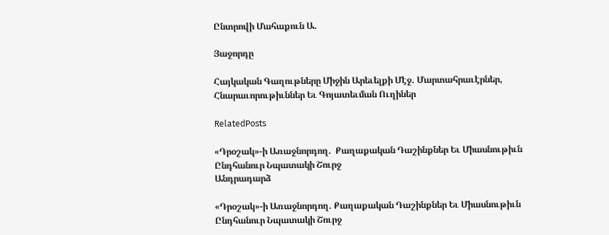Ընտրովի Մահաքուն Ա.

Յաջորդը

Հայկական Գաղութները Միջին Արեւելքի Մէջ. Մարտահրաւէրներ, Հնարաւորութիւններ Եւ Գոյատեւման Ուղիներ

RelatedPosts

«Դրօշակ»-ի Առաջնորդող.  Քաղաքական Դաշինքներ Եւ Միասնութիւն Ընդհանուր Նպատակի Շուրջ
Անդրադարձ

«Դրօշակ»-ի Առաջնորդող. Քաղաքական Դաշինքներ Եւ Միասնութիւն Ընդհանուր Նպատակի Շուրջ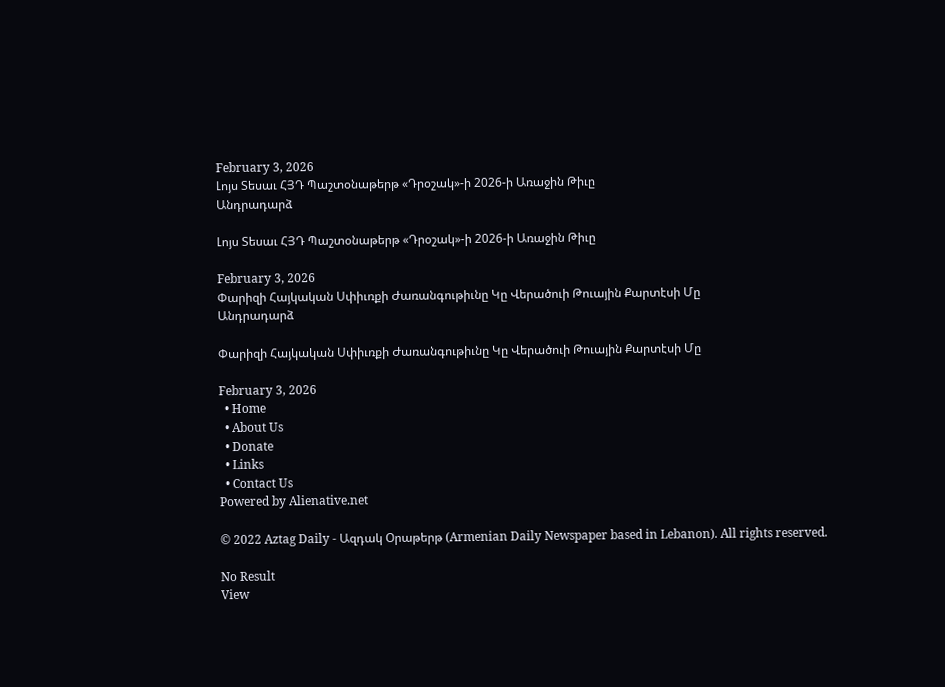February 3, 2026
Լոյս Տեսաւ ՀՅԴ Պաշտօնաթերթ «Դրօշակ»-ի 2026-ի Առաջին Թիւը
Անդրադարձ

Լոյս Տեսաւ ՀՅԴ Պաշտօնաթերթ «Դրօշակ»-ի 2026-ի Առաջին Թիւը

February 3, 2026
Փարիզի Հայկական Սփիւռքի Ժառանգութիւնը Կը Վերածուի Թուային Քարտէսի Մը
Անդրադարձ

Փարիզի Հայկական Սփիւռքի Ժառանգութիւնը Կը Վերածուի Թուային Քարտէսի Մը

February 3, 2026
  • Home
  • About Us
  • Donate
  • Links
  • Contact Us
Powered by Alienative.net

© 2022 Aztag Daily - Ազդակ Օրաթերթ (Armenian Daily Newspaper based in Lebanon). All rights reserved.

No Result
View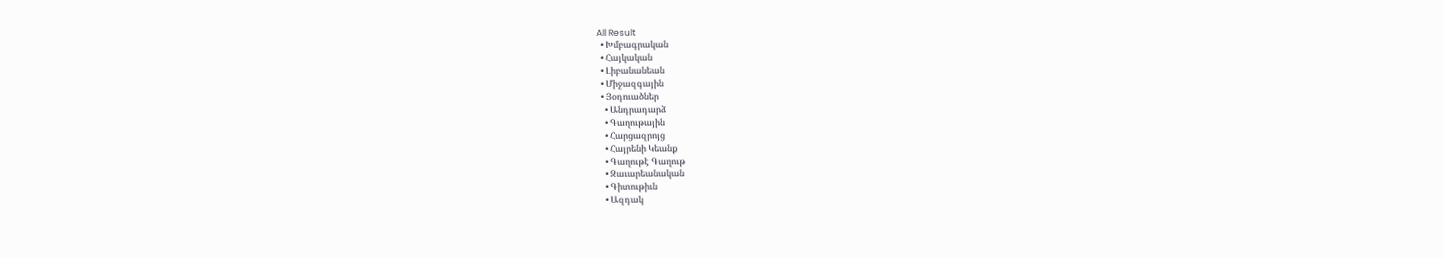All Result
  • Խմբագրական
  • Հայկական
  • Լիբանանեան
  • Միջազգային
  • Յօդուածներ
    • Անդրադարձ
    • Գաղութային
    • Հարցազրոյց
    • Հայրենի Կեանք
    • Գաղութէ Գաղութ
    • Զաւարեանական
    • Գիտութիւն
    • Ազդակ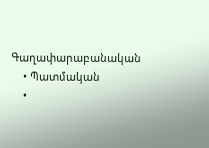Գաղափարաբանական
    • Պատմական
    •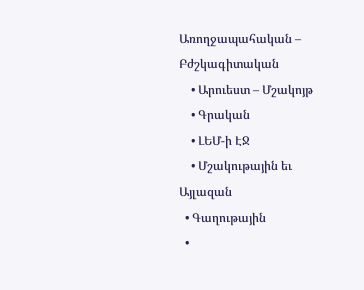Առողջապահական – Բժշկագիտական
    • Արուեստ – Մշակոյթ
    • Գրական
    • ԼԵՄ-ի ԷՋ
    • Մշակութային եւ Այլազան
  • Գաղութային
  •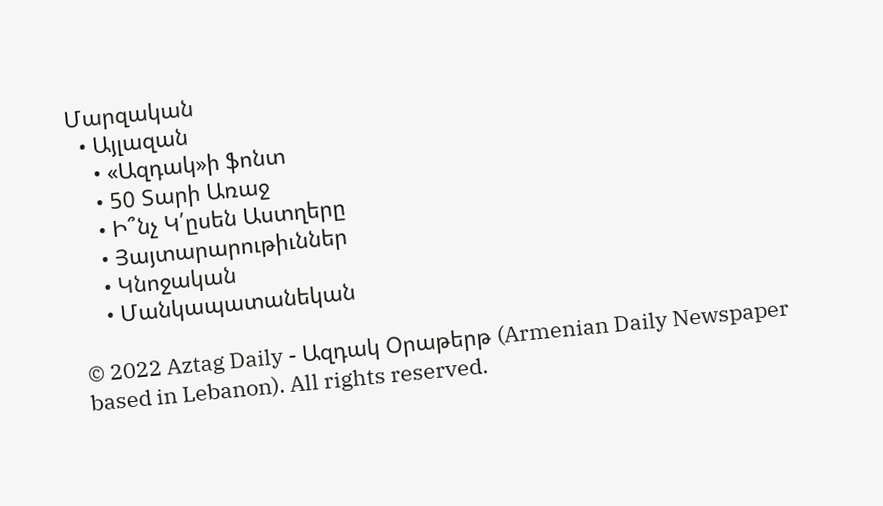Մարզական
  • Այլազան
    • «Ազդակ»ի ֆոնտ
    • 50 Տարի Առաջ
    • Ի՞նչ Կ՛ըսեն Աստղերը
    • Յայտարարութիւններ
    • Կնոջական
    • Մանկապատանեկան

© 2022 Aztag Daily - Ազդակ Օրաթերթ (Armenian Daily Newspaper based in Lebanon). All rights reserved.